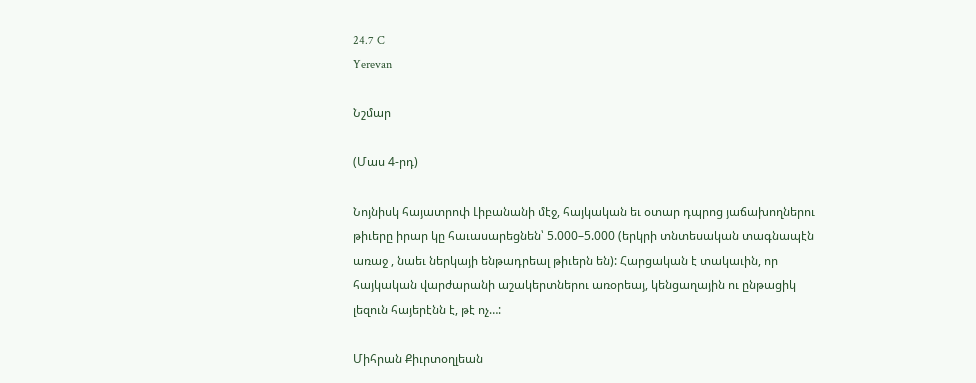24.7 C
Yerevan

Նշմար

(Մաս 4‑րդ)

Նոյնիսկ հայատրոփ Լիբանանի մէջ, հայկական եւ օտար դպրոց յաճախողներու թիւերը իրար կը հաւասարեցնեն՝ 5.000–5.000 (երկրի տնտեսական տագնապէն առաջ , նաեւ ներկայի ենթադրեալ թիւերն են): Հարցական է տակաւին, որ հայկական վարժարանի աշակերտներու առօրեայ, կենցաղային ու ընթացիկ լեզուն հայերէնն է, թէ ոչ…:

Միհրան Քիւրտօղլեան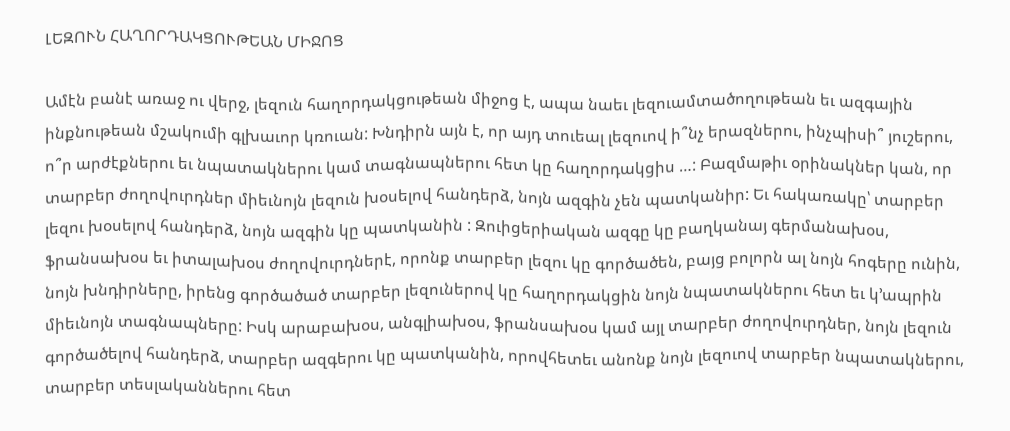ԼԵԶՈՒՆ ՀԱՂՈՐԴԱԿՑՈՒԹԵԱՆ ՄԻՋՈՑ

Ամէն բանէ առաջ ու վերջ, լեզուն հաղորդակցութեան միջոց է, ապա նաեւ լեզուամտածողութեան եւ ազգային ինքնութեան մշակումի գլխաւոր կռուան: Խնդիրն այն է, որ այդ տուեալ լեզուով ի՞նչ երազներու, ինչպիսի՞ յուշերու, ո՞ր արժէքներու եւ նպատակներու կամ տագնապներու հետ կը հաղորդակցիս …: Բազմաթիւ օրինակներ կան, որ տարբեր ժողովուրդներ միեւնոյն լեզուն խօսելով հանդերձ, նոյն ազգին չեն պատկանիր: Եւ հակառակը՝ տարբեր լեզու խօսելով հանդերձ, նոյն ազգին կը պատկանին : Զուիցերիական ազգը կը բաղկանայ գերմանախօս, ֆրանսախօս եւ իտալախօս ժողովուրդներէ, որոնք տարբեր լեզու կը գործածեն, բայց բոլորն ալ նոյն հոգերը ունին, նոյն խնդիրները, իրենց գործածած տարբեր լեզուներով կը հաղորդակցին նոյն նպատակներու հետ եւ կ’ապրին միեւնոյն տագնապները: Իսկ արաբախօս, անգլիախօս, ֆրանսախօս կամ այլ տարբեր ժողովուրդներ, նոյն լեզուն գործածելով հանդերձ, տարբեր ազգերու կը պատկանին, որովհետեւ անոնք նոյն լեզուով տարբեր նպատակներու, տարբեր տեսլականներու հետ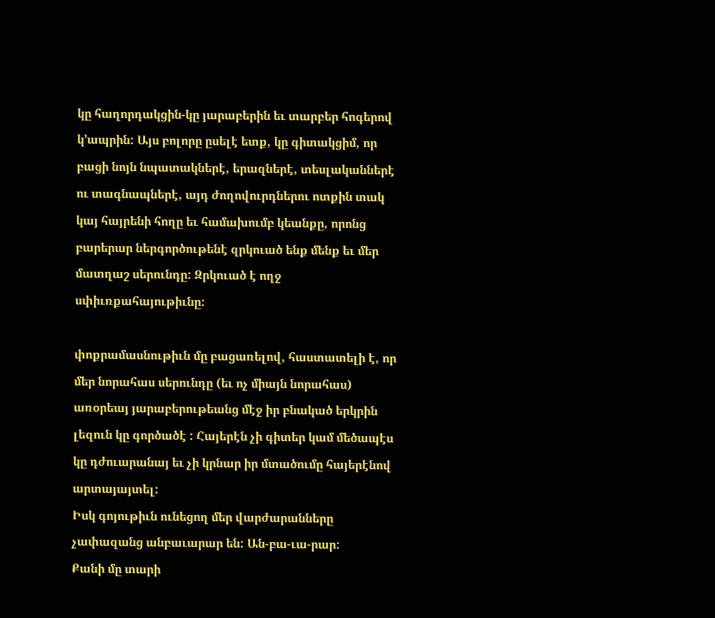կը հաղորդակցին-կը յարաբերին եւ տարբեր հոգերով կ’ապրին: Այս բոլորը ըսելէ ետք, կը գիտակցիմ, որ բացի նոյն նպատակներէ, երազներէ, տեսլականներէ ու տագնապներէ, այդ ժողովուրդներու ոտքին տակ կայ հայրենի հողը եւ համախումբ կեանքը, որոնց բարերար ներգործութենէ զրկուած ենք մենք եւ մեր մատղաշ սերունդը: Զրկուած է ողջ սփիւռքահայութիւնը:

փոքրամասնութիւն մը բացառելով, հաստատելի է, որ մեր նորահաս սերունդը (եւ ոչ միայն նորահաս) առօրեայ յարաբերութեանց մէջ իր բնակած երկրին լեզուն կը գործածէ : Հայերէն չի գիտեր կամ մեծապէս կը դժուարանայ եւ չի կրնար իր մտածումը հայերէնով արտայայտել:
Իսկ գոյութիւն ունեցող մեր վարժարանները չափազանց անբաւարար են: Ան-բա-ւա-րար:
Քանի մը տարի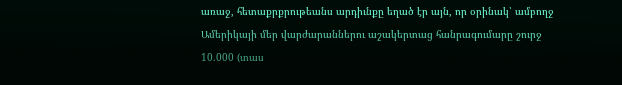առաջ, հետաքրքրութեանս արդիւնքը եղած էր այն, որ օրինակ՝ ամբողջ Ամերիկայի մեր վարժարաններու աշակերտաց հանրագումարը շուրջ 10.000 (տաս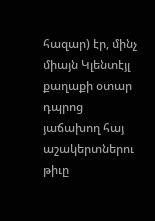հազար) էր, մինչ միայն Կլենտէյլ քաղաքի օտար դպրոց յաճախող հայ աշակերտներու թիւը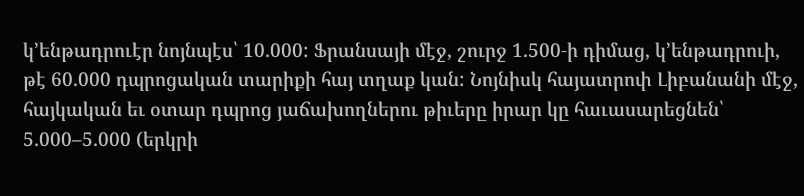կ’ենթադրուէր նոյնպէս՝ 10.000: Ֆրանսայի մէջ, շուրջ 1.500‑ի դիմաց, կ’ենթադրուի, թէ 60.000 դպրոցական տարիքի հայ տղաք կան: Նոյնիսկ հայատրոփ Լիբանանի մէջ, հայկական եւ օտար դպրոց յաճախողներու թիւերը իրար կը հաւասարեցնեն՝ 5.000–5.000 (երկրի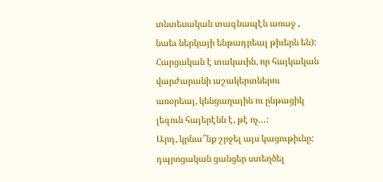տնտեսական տագնապէն առաջ , նաեւ ներկայի ենթադրեալ թիւերն են): Հարցական է տակաւին, որ հայկական վարժարանի աշակերտներու առօրեայ, կենցաղային ու ընթացիկ լեզուն հայերէնն է, թէ ոչ…:
Արդ, կրնա՞նք շրջել այս կացութիւնը: դպրոցական ցանցեր ստեղծել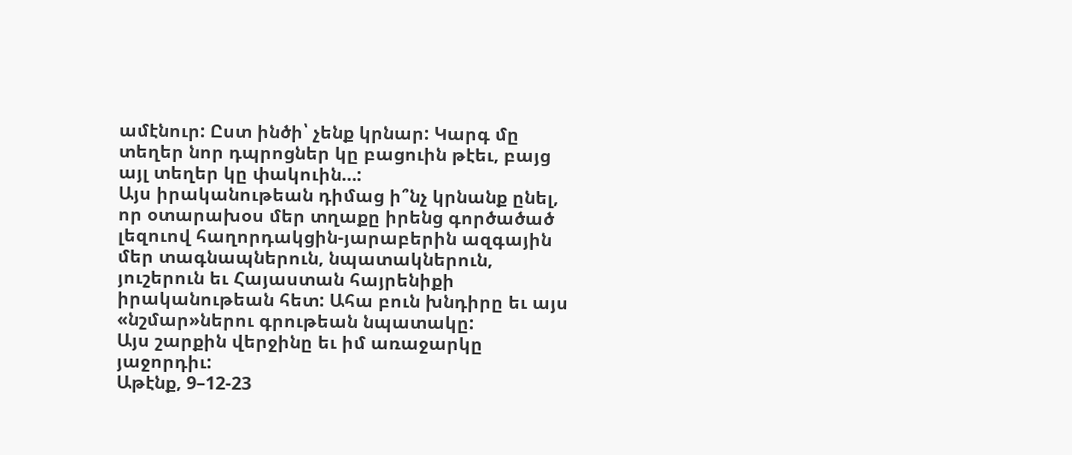ամէնուր: Ըստ ինծի՝ չենք կրնար: Կարգ մը տեղեր նոր դպրոցներ կը բացուին թէեւ, բայց այլ տեղեր կը փակուին…:
Այս իրականութեան դիմաց ի՞նչ կրնանք ընել, որ օտարախօս մեր տղաքը իրենց գործածած լեզուով հաղորդակցին-յարաբերին ազգային մեր տագնապներուն, նպատակներուն, յուշերուն եւ Հայաստան հայրենիքի իրականութեան հետ: Ահա բուն խնդիրը եւ այս «նշմար»ներու գրութեան նպատակը:
Այս շարքին վերջինը եւ իմ առաջարկը յաջորդիւ:
Աթէնք, 9–12-23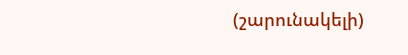(շարունակելի)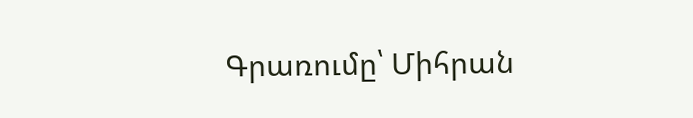Գրառումը՝ Միհրան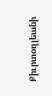Քիւրտօղլեանի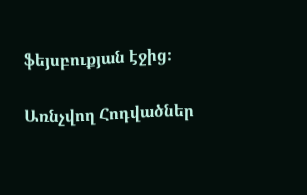ֆեյսբուքյան էջից։

Առնչվող Հոդվածներ